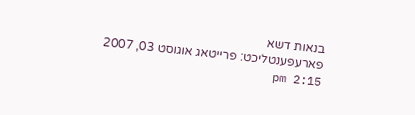בנאות דשא
פארעפענטליכט: פרייטאג אוגוסט 03, 2007 2:15 pm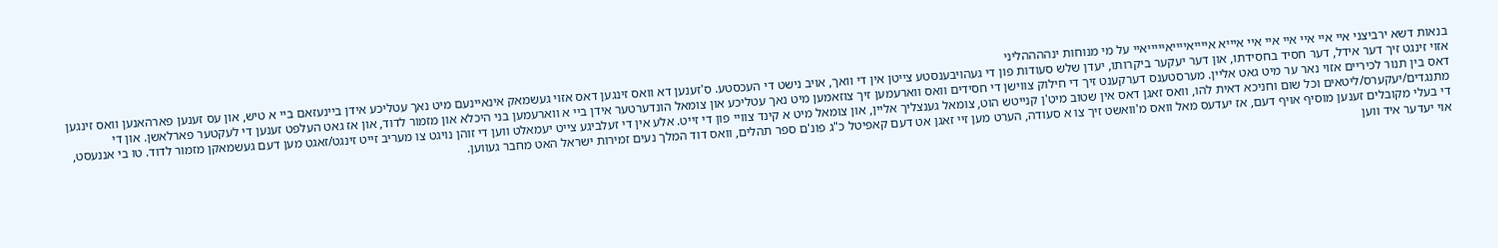בנאות דשא ירביצני איי איי איי איי איי איי איייא אייייאייייאיייייאיי על מי מנוחות ינההההליני
אזוי זינגט זיך דער אידל, דער חסיד בחסידתו, און דער יעקער ביקרותו, יעדן שלש סעודות פון די געהויבענסטע צייטן אין די וואך, אויב נישט די העכסטע. ס'זענען דא וואס זינגען דאס אזוי געשמאק אינאיינעם מיט נאך עטליכע אידן ביינעזאם ביי א טיש, און עס זענען פארהאנען וואס זינגען דאס בין תנור לכיריים אזוי נאר ער מיט גאט אליין. מערסטענס דערקענט זיך די חילוק צווישן די חסידים וואס ווארעמען זיך צוזאמען מיט נאך עטליכע און צומאל הונדערטער אידן ביי א ווארעמען בני היכלא און מזמור לדוד, און אז גאט העלפט זענען די לעקטער פארלאשן. און די מתנגדים/יעקערס/ליטאים וכל שום וחניכא דאית להו, וואס זאגן דאס אין שטוב מיט'ן קנייטש הוט, צומאל גענצליך אליין, און צומאל מיט א קינד צוויי פון די זייט. אלע אין די זעלביגע צייט יעמאלט ווען די זוהן נויגט צו מעריב זייט זינגט/זאגט מען דעם געשמאקן מזמור לדוד. טו בי אננעסט, די בעלי מקובלים זענען מוסיף אויף דעם, אז יעדעס מאל וואס מ'וואשט זיך צו א סעודה, הערט מען זיי זאגן אט דעם קאפיטל כ"ג פונ'ם ספר תהלים, וואס דוד המלך נעים זמירות ישראל האט מחבר געווען.
אוי יעדער איד ווען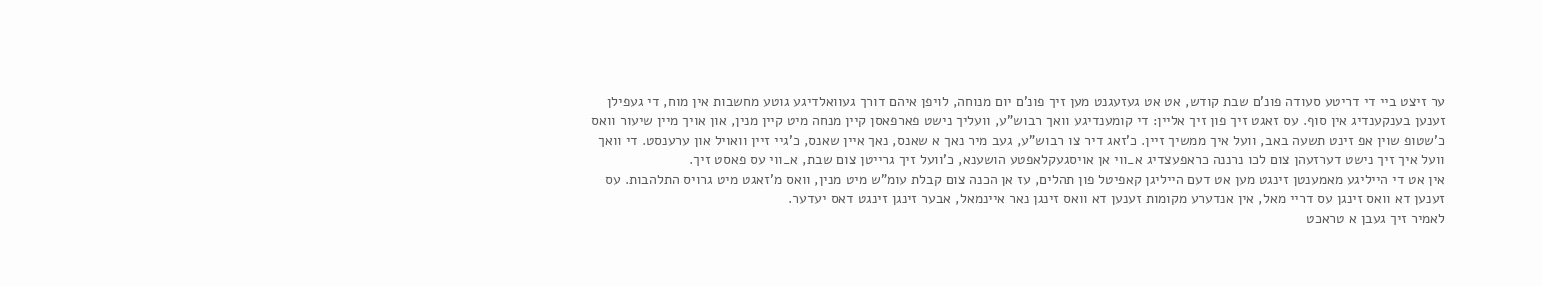ער זיצט ביי די דריטע סעודה פונ'ם שבת קודש, אט אט געזעגנט מען זיך פונ'ם יום מנוחה, לויפן איהם דורך געוואלדיגע גוטע מחשבות אין מוח, די געפילן זענען בענקענדיג אין סוף. עס זאגט זיך פון זיך אליין: די קומענדיגע וואך רבוש"ע, וועליך נישט פארפאסן קיין מנחה מיט קיין מנין, און אויך מיין שיעור וואס כ'שטופ שוין אפ זינט תשעה באב, וועל איך ממשיך זיין. כ'זאג דיר צו רבוש"ע, געב מיר נאך א שאנס, נאך איין שאנס, כ'גיי זיין וואויל און ערענסט. די וואך וועל איך זיך נישט דערזעהן צום לכו נרננה כראפעצדיג א_ווי אן אויסגעקלאפטע הושענא, כ'וועל זיך גרייטן צום שבת, א_ווי עס פאסט זיך.
אין אט די הייליגע מאמענטן זינגט מען אט דעם הייליגן קאפיטל פון תהלים, עז אן הכנה צום קבלת עומ"ש מיט מנין, וואס מ'זאגט מיט גרויס התלהבות. עס זענען דא וואס זינגן עס דריי מאל, אין אנדערע מקומות זענען דא וואס זינגן נאר איינמאל, אבער זינגן זינגט דאס יעדער.
לאמיר זיך געבן א טראכט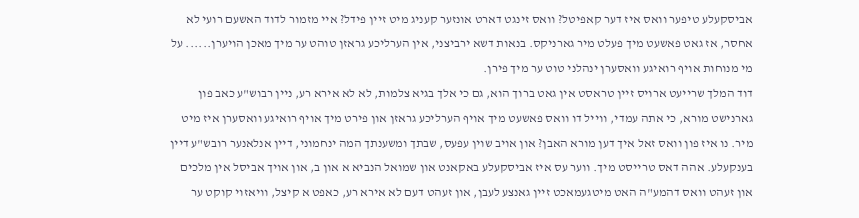אביסקעלע טיפער וואס איז דער קאפיטל? וואס זינגט דארט אונזער קעניג מיט זיין פידל? איי מזמור לדוד האשעם רועי לא אחסר, אז גאט פאשעט מיך פעלט מיר גארניקס. בנאות דשא ירביצני, אין הערליכע גראזן טוהט ער מיך מאכן הויערן...... על מי מנוחות אויף רואיגע וואסערן ינהלני טוט ער מיך פירן.
דוד המלך שרייעט ארויס זיין טראסט אין גאט ברוך הוא, גם כי אלך בגיא צלמות, לא לא אירא רע, ניין רבוש"ע כאב פון גארנישט מורא, כי אתה עמדי, ווייל דו וואס פאשעט מיך אויף הערליכע גראזן און פירט מיך אויף רואיגע וואסערן איז מיט מיר. נו איז פון וואס זאל איך דען מורא האבן? און אויב שוין עפעס, שבתך ומשענתך המה ינחמוני, דיין אנלאנער רובש"ע דיין בענקעלע. אהה דאס טרייסט מיך. ווער עס איז אביסקעלע באקאנט און שמואל הנביא א און ב, און אויך אביסל אין מלכים און זעהט וואס דהמע"ה האט מיטגעמאכט זיין גאנצע לעבן, און זעהט דעם לא אירא רע, כאפט א קיצל, וויאזוי קוקט ער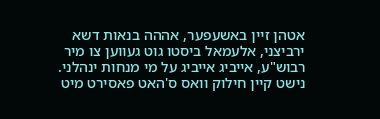אטהן זיין באשעפער, אההה בנאות דשא ירביצני, אלעמאל ביסטו גוט געווען צו מיר רבוש"ע, אייביג אייביג על מי מנחות ינהלני. נישט קיין חילוק וואס ס'האט פאסירט מיט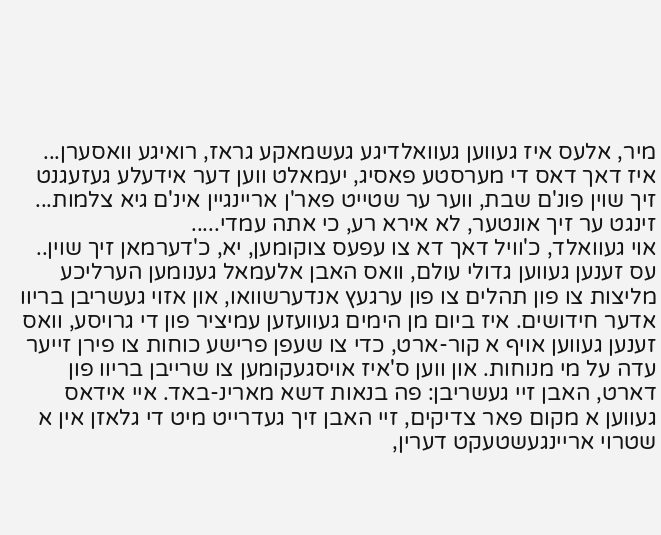מיר, אלעס איז געווען געוואלדיגע געשמאקע גראז, רואיגע וואסערן... איז דאך דאס די מערסטע פאסיג, יעמאלט ווען דער אידעלע געזעגנט זיך שוין פונ'ם שבת, ווער ער שטייט פאר'ן אריינגיין אינ'ם גיא צלמות... זינגט ער זיך אונטער, לא אירא רע, כי אתה עמדי.....
אוי געוואלד, כ'וויל דאך דא צו עפעס צוקומען, יא, כ'דערמאן זיך שוין..
עס זענען געווען גדולי עולם, וואס האבן אלעמאל גענומען הערליכע מליצות צו פון תהלים צו פון ערגעץ אנדערשוואו, און אזוי געשריבן בריוו אדער חידושים. איז ביום מן הימים געוועזען עמיציר פון די גרויסע, וואס זענען געווען אויף א קור-ארט, כדי צו שעפן פרישע כוחות צו פירן זייער עדה על מי מנוחות. און ווען ס'איז אויסגעקומען צו שרייבן בריוו פון דארט, האבן זיי געשריבן: פה בנאות דשא מארינ-באד. איי אידאס געווען א מקום פאר צדיקים, זיי האבן זיך געדרייט מיט די גלאזן אין א שטרוי אריינגעשטעקט דערין,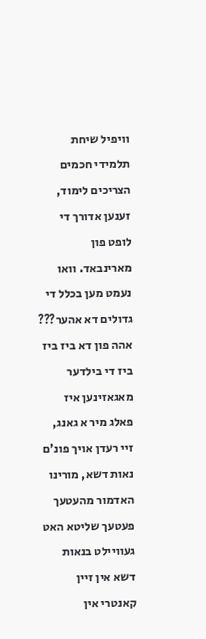וויפיל שיחת תלמידי חכמים הצריכים לימוד, זענען אדורך די לופט פון מארינבאד. וואו נעמט מען בכלל די גדולים דא אהער???
אהה פון דא ביז ביז ביז די בילדער מאגאזינען איז פאלג מיר א גאנג, זיי רעדן אויך פונ'ם נאות דשא, מורינו האדמור מהעטעך פעטעך שליטא האט געוויילט בנאות דשא אין זיין קאנטרי אין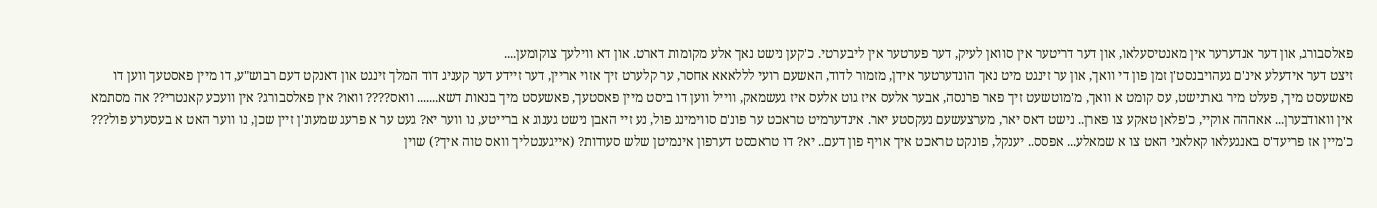פאלסבורג, און דער אנדערער אין מאנטיסעלאו, און דער דריטער אין סוואן לעיק, דער פערטער אין ליבערטי. כ'קען נישט נאך אלע מקומות דארט. און דא ווילעך צוקומען....
זיצט דער אידעלע אינ'ם געהויבנסט'ן זמן פון די וואך, און ער זינגט מיט נאך הונדערטער אידן, מזמור לדוד, האשעם רועי לללאאא אחסר, ער קלערט זיך אזוי אריין, דער זיידע דער קעניג דוד המלך זינגט און דאנקט דעם רבוש"ע, דו מיין פאסטעך ווען דו פאשעסט מיך, פעלט מיר גארנישט, עס קומט א וואך, מ'מוטשעט זיך פאר פרנסה, אבער אלעס איז גוט אלעס איז געשמאק, ווייל ווען דו ביסט מיין פאסטעך, פאשעסט מיך בנאות דשא....... וואס???? וואו? אין פאלסבורג? אין וועכע קאנטרי?? אה מסתמא אין וואודבערן... אאההה אוקיי, כ'פלאן טאקע צו פארן.. נישט דאס יאר, מערצעשעם נעקסטע יאר. אינדערמיט טראכט ער פונ'ם סווימינג פול, נע זיי האבן נישט גענוג א ברייטע, נו ווער יא? געט ער א פרעג שמעונ'ן זיין שכן, נו ווער האט א בעסערע פול??? כ'מיין אז פריעד'ס באנגעלאו קאלאני האט צו א שמאלע... אפסס.. יענקל, פונקט טראכט איך אויף פון דעם.. יא? דו טראכסט דערפון אינמיטן שלש סעודות? (אייגענטליך וואס טוה איך?) שוין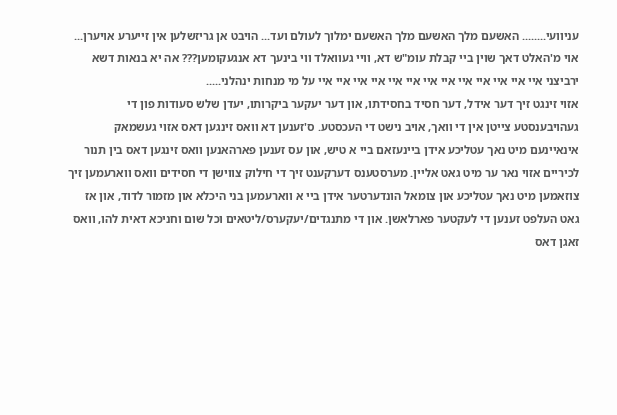עניוועי........ האשעם מלך האשעם מלך האשעם ימלוך לעולם ועד... הויבט אן גריזשלען אין זייערע אויערן... אוי מ'האלט דאך שוין ביי קבלת עומ"ש דא, וויי געוואלד ווי בינעך דא אנגעקומען??? אה יא בנאות דשא ירביצני איי איי איי איי איי איי איי איי איי איי איי איי איי על מי מנחות ינהלני.....
אזוי זינגט זיך דער אידל, דער חסיד בחסידתו, און דער יעקער ביקרותו, יעדן שלש סעודות פון די געהויבענסטע צייטן אין די וואך, אויב נישט די העכסטע. ס'זענען דא וואס זינגען דאס אזוי געשמאק אינאיינעם מיט נאך עטליכע אידן ביינעזאם ביי א טיש, און עס זענען פארהאנען וואס זינגען דאס בין תנור לכיריים אזוי נאר ער מיט גאט אליין. מערסטענס דערקענט זיך די חילוק צווישן די חסידים וואס ווארעמען זיך צוזאמען מיט נאך עטליכע און צומאל הונדערטער אידן ביי א ווארעמען בני היכלא און מזמור לדוד, און אז גאט העלפט זענען די לעקטער פארלאשן. און די מתנגדים/יעקערס/ליטאים וכל שום וחניכא דאית להו, וואס זאגן דאס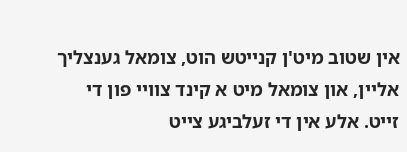אין שטוב מיט'ן קנייטש הוט, צומאל גענצליך אליין, און צומאל מיט א קינד צוויי פון די זייט. אלע אין די זעלביגע צייט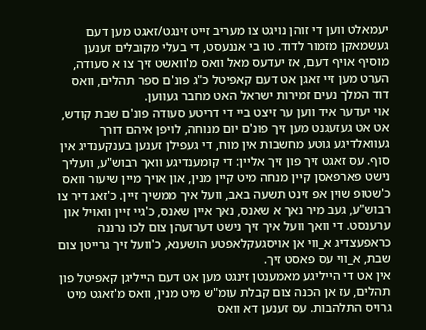יעמאלט ווען די זוהן נויגט צו מעריב זייט זינגט/זאגט מען דעם געשמאקן מזמור לדוד. טו בי אננעסט, די בעלי מקובלים זענען מוסיף אויף דעם, אז יעדעס מאל וואס מ'וואשט זיך צו א סעודה, הערט מען זיי זאגן אט דעם קאפיטל כ"ג פונ'ם ספר תהלים, וואס דוד המלך נעים זמירות ישראל האט מחבר געווען.
אוי יעדער איד ווען ער זיצט ביי די דריטע סעודה פונ'ם שבת קודש, אט אט געזעגנט מען זיך פונ'ם יום מנוחה, לויפן איהם דורך געוואלדיגע גוטע מחשבות אין מוח, די געפילן זענען בענקענדיג אין סוף. עס זאגט זיך פון זיך אליין: די קומענדיגע וואך רבוש"ע, וועליך נישט פארפאסן קיין מנחה מיט קיין מנין, און אויך מיין שיעור וואס כ'שטופ שוין אפ זינט תשעה באב, וועל איך ממשיך זיין. כ'זאג דיר צו רבוש"ע, געב מיר נאך א שאנס, נאך איין שאנס, כ'גיי זיין וואויל און ערענסט. די וואך וועל איך זיך נישט דערזעהן צום לכו נרננה כראפעצדיג א_ווי אן אויסגעקלאפטע הושענא, כ'וועל זיך גרייטן צום שבת, א_ווי עס פאסט זיך.
אין אט די הייליגע מאמענטן זינגט מען אט דעם הייליגן קאפיטל פון תהלים, עז אן הכנה צום קבלת עומ"ש מיט מנין, וואס מ'זאגט מיט גרויס התלהבות. עס זענען דא וואס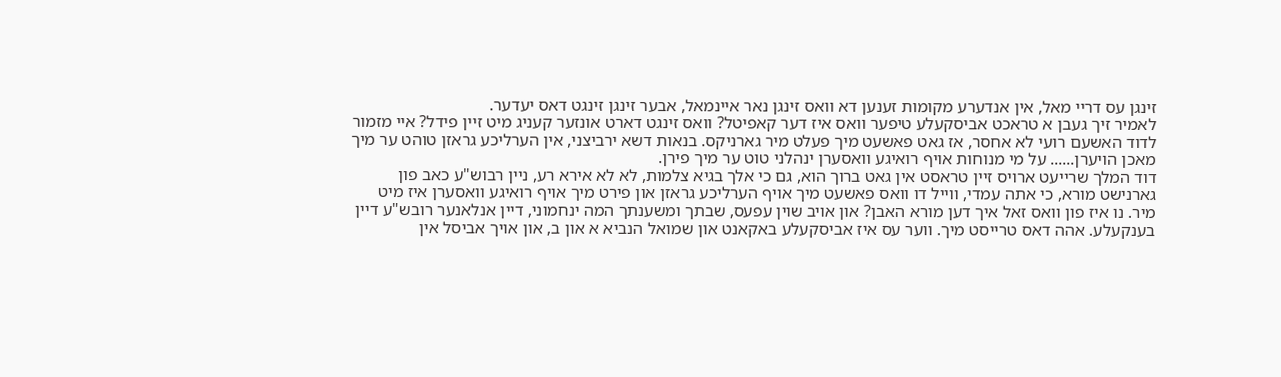זינגן עס דריי מאל, אין אנדערע מקומות זענען דא וואס זינגן נאר איינמאל, אבער זינגן זינגט דאס יעדער.
לאמיר זיך געבן א טראכט אביסקעלע טיפער וואס איז דער קאפיטל? וואס זינגט דארט אונזער קעניג מיט זיין פידל? איי מזמור לדוד האשעם רועי לא אחסר, אז גאט פאשעט מיך פעלט מיר גארניקס. בנאות דשא ירביצני, אין הערליכע גראזן טוהט ער מיך מאכן הויערן...... על מי מנוחות אויף רואיגע וואסערן ינהלני טוט ער מיך פירן.
דוד המלך שרייעט ארויס זיין טראסט אין גאט ברוך הוא, גם כי אלך בגיא צלמות, לא לא אירא רע, ניין רבוש"ע כאב פון גארנישט מורא, כי אתה עמדי, ווייל דו וואס פאשעט מיך אויף הערליכע גראזן און פירט מיך אויף רואיגע וואסערן איז מיט מיר. נו איז פון וואס זאל איך דען מורא האבן? און אויב שוין עפעס, שבתך ומשענתך המה ינחמוני, דיין אנלאנער רובש"ע דיין בענקעלע. אהה דאס טרייסט מיך. ווער עס איז אביסקעלע באקאנט און שמואל הנביא א און ב, און אויך אביסל אין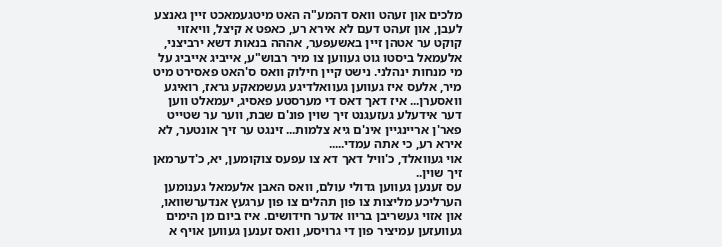מלכים און זעהט וואס דהמע"ה האט מיטגעמאכט זיין גאנצע לעבן, און זעהט דעם לא אירא רע, כאפט א קיצל, וויאזוי קוקט ער אטהן זיין באשעפער, אההה בנאות דשא ירביצני, אלעמאל ביסטו גוט געווען צו מיר רבוש"ע, אייביג אייביג על מי מנחות ינהלני. נישט קיין חילוק וואס ס'האט פאסירט מיט מיר, אלעס איז געווען געוואלדיגע געשמאקע גראז, רואיגע וואסערן... איז דאך דאס די מערסטע פאסיג, יעמאלט ווען דער אידעלע געזעגנט זיך שוין פונ'ם שבת, ווער ער שטייט פאר'ן אריינגיין אינ'ם גיא צלמות... זינגט ער זיך אונטער, לא אירא רע, כי אתה עמדי.....
אוי געוואלד, כ'וויל דאך דא צו עפעס צוקומען, יא, כ'דערמאן זיך שוין..
עס זענען געווען גדולי עולם, וואס האבן אלעמאל גענומען הערליכע מליצות צו פון תהלים צו פון ערגעץ אנדערשוואו, און אזוי געשריבן בריוו אדער חידושים. איז ביום מן הימים געוועזען עמיציר פון די גרויסע, וואס זענען געווען אויף א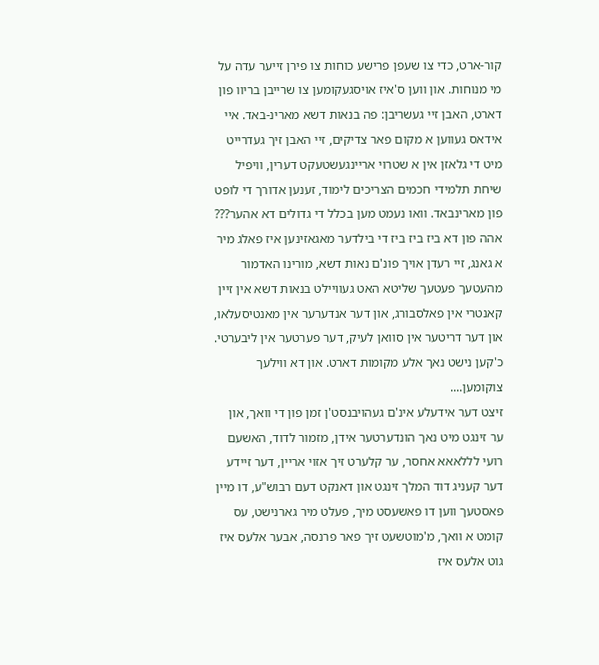קור-ארט, כדי צו שעפן פרישע כוחות צו פירן זייער עדה על מי מנוחות. און ווען ס'איז אויסגעקומען צו שרייבן בריוו פון דארט, האבן זיי געשריבן: פה בנאות דשא מארינ-באד. איי אידאס געווען א מקום פאר צדיקים, זיי האבן זיך געדרייט מיט די גלאזן אין א שטרוי אריינגעשטעקט דערין, וויפיל שיחת תלמידי חכמים הצריכים לימוד, זענען אדורך די לופט פון מארינבאד. וואו נעמט מען בכלל די גדולים דא אהער???
אהה פון דא ביז ביז ביז די בילדער מאגאזינען איז פאלג מיר א גאנג, זיי רעדן אויך פונ'ם נאות דשא, מורינו האדמור מהעטעך פעטעך שליטא האט געוויילט בנאות דשא אין זיין קאנטרי אין פאלסבורג, און דער אנדערער אין מאנטיסעלאו, און דער דריטער אין סוואן לעיק, דער פערטער אין ליבערטי. כ'קען נישט נאך אלע מקומות דארט. און דא ווילעך צוקומען....
זיצט דער אידעלע אינ'ם געהויבנסט'ן זמן פון די וואך, און ער זינגט מיט נאך הונדערטער אידן, מזמור לדוד, האשעם רועי לללאאא אחסר, ער קלערט זיך אזוי אריין, דער זיידע דער קעניג דוד המלך זינגט און דאנקט דעם רבוש"ע, דו מיין פאסטעך ווען דו פאשעסט מיך, פעלט מיר גארנישט, עס קומט א וואך, מ'מוטשעט זיך פאר פרנסה, אבער אלעס איז גוט אלעס איז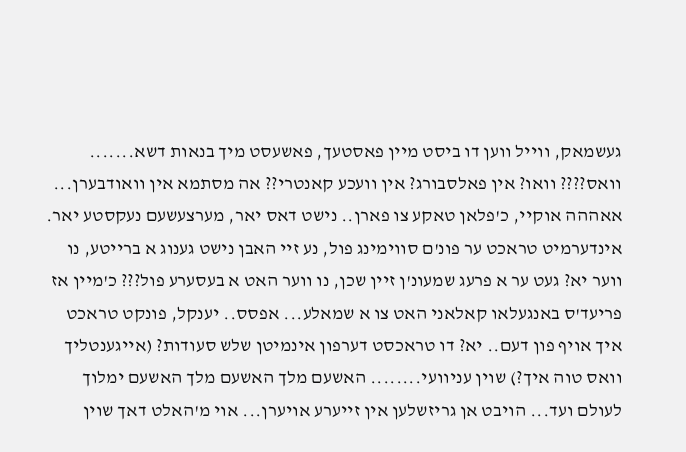געשמאק, ווייל ווען דו ביסט מיין פאסטעך, פאשעסט מיך בנאות דשא....... וואס???? וואו? אין פאלסבורג? אין וועכע קאנטרי?? אה מסתמא אין וואודבערן... אאההה אוקיי, כ'פלאן טאקע צו פארן.. נישט דאס יאר, מערצעשעם נעקסטע יאר. אינדערמיט טראכט ער פונ'ם סווימינג פול, נע זיי האבן נישט גענוג א ברייטע, נו ווער יא? געט ער א פרעג שמעונ'ן זיין שכן, נו ווער האט א בעסערע פול??? כ'מיין אז פריעד'ס באנגעלאו קאלאני האט צו א שמאלע... אפסס.. יענקל, פונקט טראכט איך אויף פון דעם.. יא? דו טראכסט דערפון אינמיטן שלש סעודות? (אייגענטליך וואס טוה איך?) שוין עניוועי........ האשעם מלך האשעם מלך האשעם ימלוך לעולם ועד... הויבט אן גריזשלען אין זייערע אויערן... אוי מ'האלט דאך שוין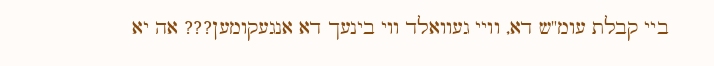ביי קבלת עומ"ש דא, וויי געוואלד ווי בינעך דא אנגעקומען??? אה יא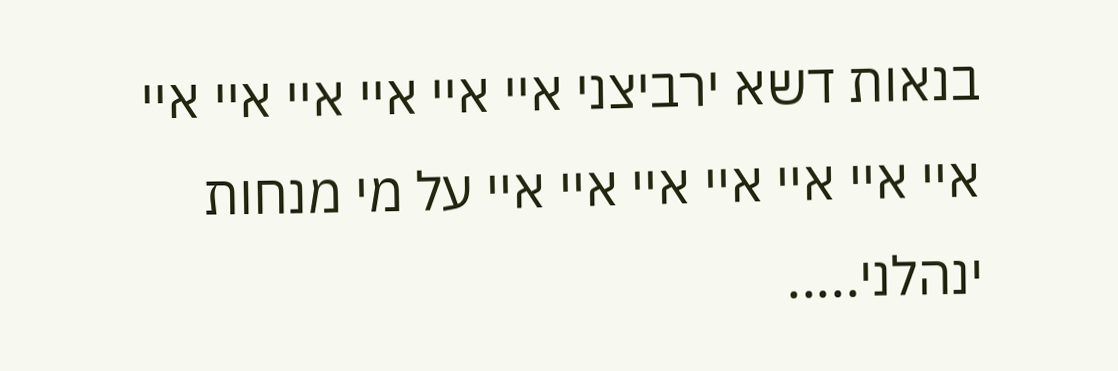בנאות דשא ירביצני איי איי איי איי איי איי איי איי איי איי איי איי איי על מי מנחות ינהלני.....